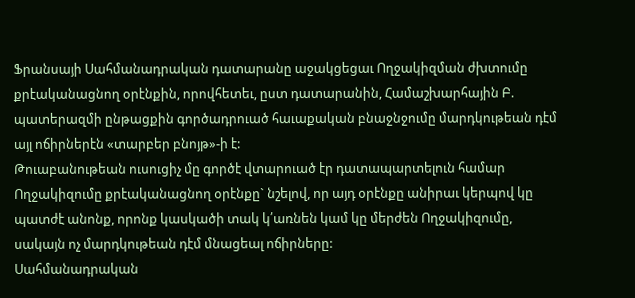Ֆրանսայի Սահմանադրական դատարանը աջակցեցաւ Ողջակիզման ժխտումը քրէականացնող օրէնքին, որովհետեւ, ըստ դատարանին, Համաշխարհային Բ. պատերազմի ընթացքին գործադրուած հաւաքական բնաջնջումը մարդկութեան դէմ այլ ոճիրներէն «տարբեր բնոյթ»-ի է:
Թուաբանութեան ուսուցիչ մը գործէ վտարուած էր դատապարտելուն համար Ողջակիզումը քրէականացնող օրէնքը` նշելով, որ այդ օրէնքը անիրաւ կերպով կը պատժէ անոնք, որոնք կասկածի տակ կ՛առնեն կամ կը մերժեն Ողջակիզումը, սակայն ոչ մարդկութեան դէմ մնացեալ ոճիրները:
Սահմանադրական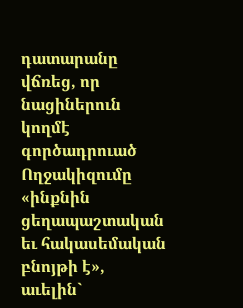դատարանը վճռեց, որ նացիներուն կողմէ գործադրուած Ողջակիզումը «ինքնին ցեղապաշտական եւ հակասեմական բնոյթի է», աւելին`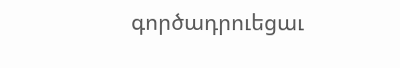գործադրուեցաւ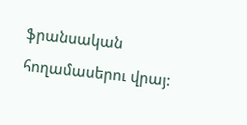ֆրանսական հողամասերու վրայ: